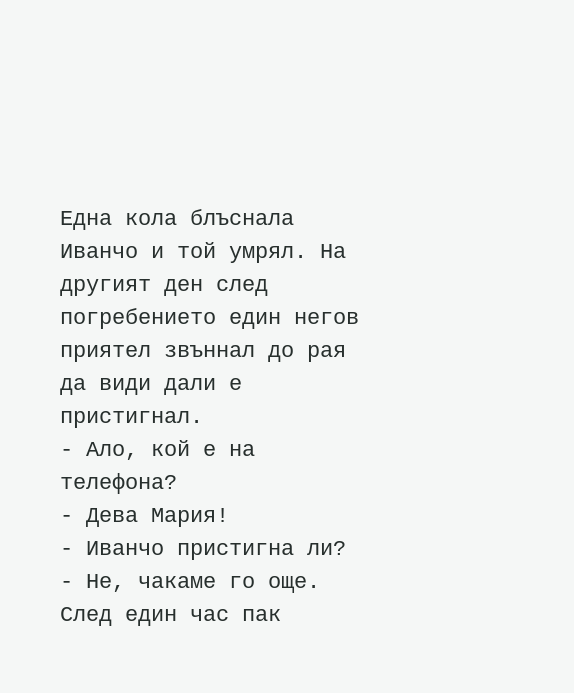Една кола блъснала Иванчо и той умрял. На другият ден след погребението един негов приятел звъннал до рая да види дали е пристигнал.
- Ало, кой е на телефона?
- Дева Мария!
- Иванчо пристигна ли?
- Не, чакаме го още.
След един час пак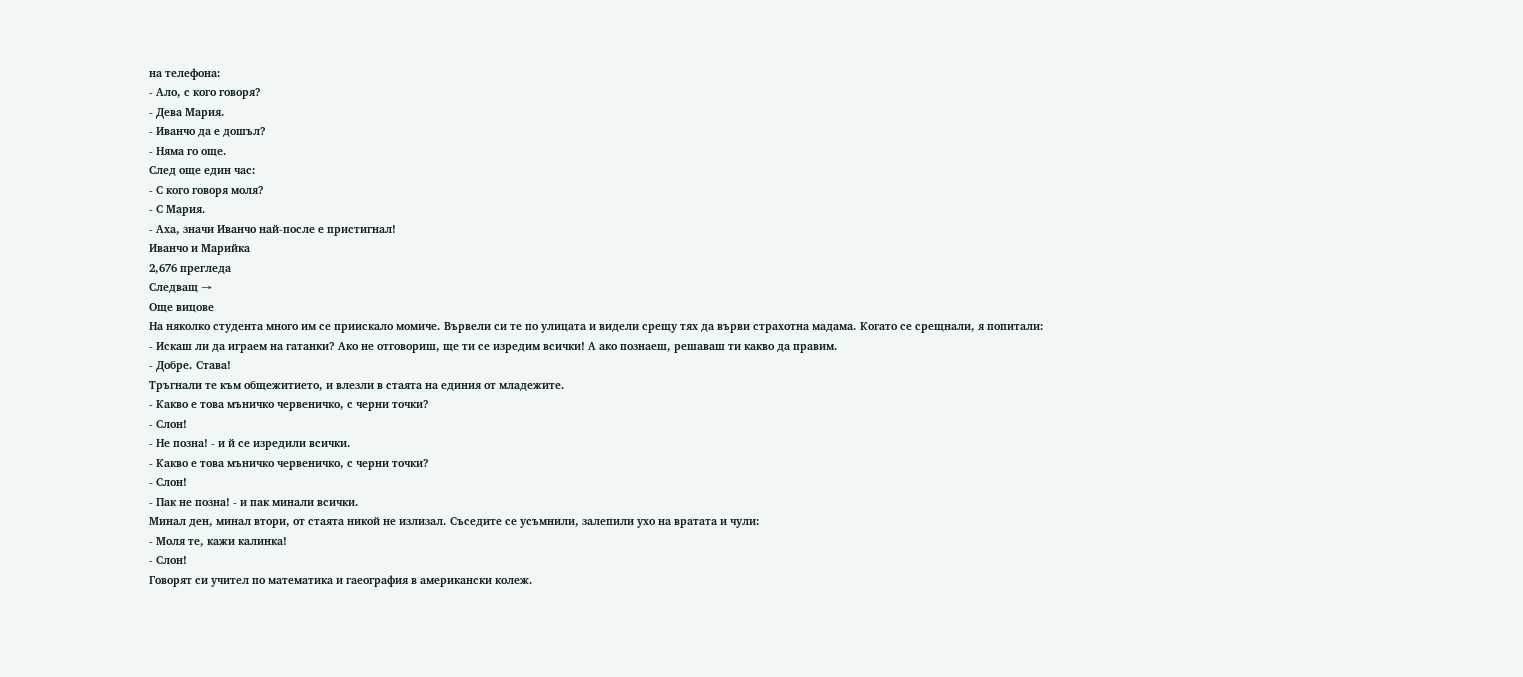на телефона:
- Ало, с кого говоря?
- Дева Мария.
- Иванчо да е дошъл?
- Няма го още.
След още един час:
- С кого говоря моля?
- С Мария.
- Аха, значи Иванчо най-после е пристигнал!
Иванчо и Марийка
2,676 прегледа
Следващ →
Още вицове
На няколко студента много им се приискало момиче. Вървели си те по улицата и видели срещу тях да върви страхотна мадама. Когато се срещнали, я попитали:
- Искаш ли да играем на гатанки? Ако не отговориш, ще ти се изредим всички! А ако познаеш, решаваш ти какво да правим.
- Добре. Става!
Тръгнали те към общежитието, и влезли в стаята на единия от младежите.
- Какво е това мъничко червеничко, с черни точки?
- Слон!
- Не позна! - и й се изредили всички.
- Какво е това мъничко червеничко, с черни точки?
- Слон!
- Пак не позна! - и пак минали всички.
Минал ден, минал втори, от стаята никой не излизал. Съседите се усъмнили, залепили ухо на вратата и чули:
- Моля те, кажи калинка!
- Слон!
Говорят си учител по математика и гаеография в американски колеж.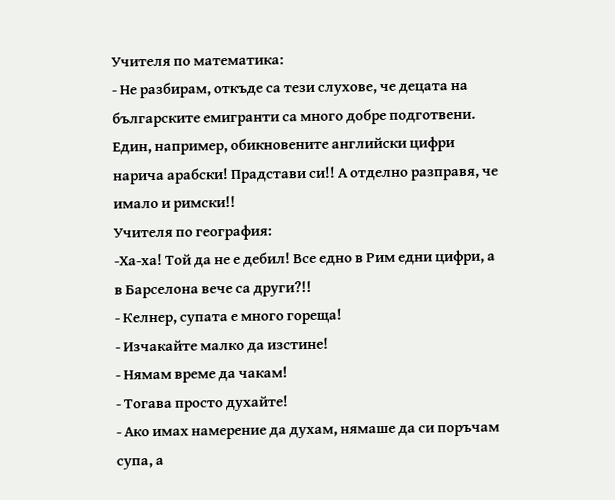Учителя по математика:
- Не разбирам, откъде са тези слухове, че децата на българските емигранти са много добре подготвени. Един, например, обикновените английски цифри нарича арабски! Прадстави си!! А отделно разправя, че имало и римски!!
Учителя по география:
-Ха-ха! Той да не е дебил! Все едно в Рим едни цифри, а в Барселона вече са други?!!
- Келнер, супата е много гореща!
- Изчакайте малко да изстине!
- Нямам време да чакам!
- Тогава просто духайте!
- Ако имах намерение да духам, нямаше да си поръчам супа, а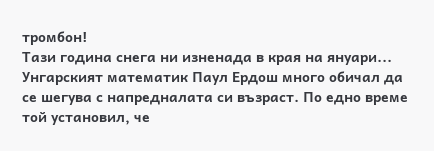тромбон!
Тази година снега ни изненада в края на януари...
Унгарският математик Паул Ердош много обичал да се шегува с напредналата си възраст. По едно време той установил, че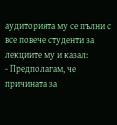аудиторията му се пълни с все повече студенти за лекциите му и казал:
- Предполагам, че причината за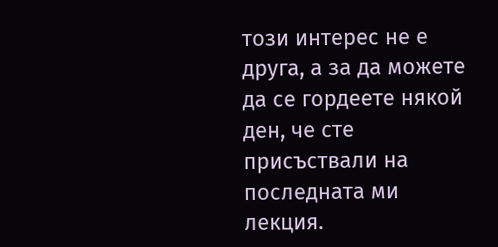този интерес не е друга, а за да можете да се гордеете някой ден, че сте присъствали на последната ми лекция.